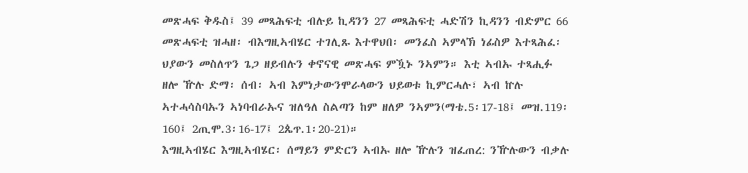መጽሓፍ ቅዱስ፤ 39 መጻሕፍቲ ብሉይ ኪዳንን 27 መጻሕፍቲ ሓድሽን ኪዳንን ብድምር 66 መጽሓፍቲ ዝሓዘ፡ ብእግዚኣብሄር ተገሊጹ እተዋህበ፡ መንፈስ ኣምላኽ ነፊስዎ እተጻሕፈ፡ ህያውን መስለጥን ጌጋ ዘይብሉን ቀኖናዊ መጽሓፍ ምዃኑ ንኣምን። እቲ ኣብኡ ተጻሒፉ ዘሎ ዅሉ ድማ፡ ሰብ፡ ኣብ እምነታውንሞራላውን ህይወቱ ኪምርሓሉ፣ ኣብ ኵሉ ኣተሓሳስባኡን ኣነባብራኡና ዝለዓለ ስልጣን ከም ዘለዎ ንኣምን(ማቴ.5፡17-18፤ መዝ.119፡160፤ 2ጢሞ.3፡16-17፤ 2ጴጥ.1፡20-21)።
እግዚኣብሄር እግዚኣብሄር፡ ሰማይን ምድርን ኣብኡ ዘሎ ዅሉን ዝፈጠረ: ንዅሉውን ብቃሉ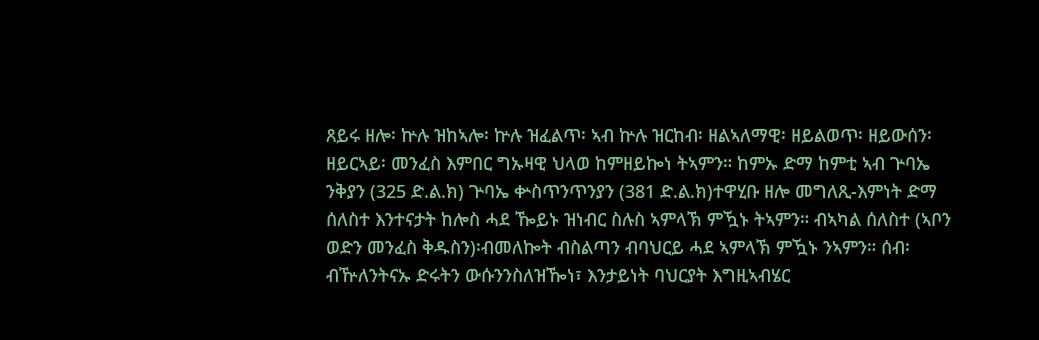ጸይሩ ዘሎ፡ ኵሉ ዝከኣሎ፡ ኵሉ ዝፈልጥ፡ ኣብ ኵሉ ዝርከብ፡ ዘልኣለማዊ፡ ዘይልወጥ፡ ዘይውሰን፡ ዘይርኣይ፡ መንፈስ እምበር ግኡዛዊ ህላወ ከምዘይኰነ ትኣምን። ከምኡ ድማ ከምቲ ኣብ ጕባኤ ንቅያን (325 ድ.ል.ክ) ጕባኤ ቍስጥንጥንያን (381 ድ.ል.ክ)ተዋሂቡ ዘሎ መግለጺ-እምነት ድማ ሰለስተ እንተናታት ከሎስ ሓደ ዀይኑ ዝነብር ስሉስ ኣምላኽ ምዃኑ ትኣምን። ብኣካል ሰለስተ (ኣቦን ወድን መንፈስ ቅዱስን)፡ብመለኰት ብስልጣን ብባህርይ ሓደ ኣምላኽ ምዃኑ ንኣምን። ሰብ፡ ብዅለንትናኡ ድሩትን ውሱንንስለዝዀነ፣ እንታይነት ባህርያት እግዚኣብሄር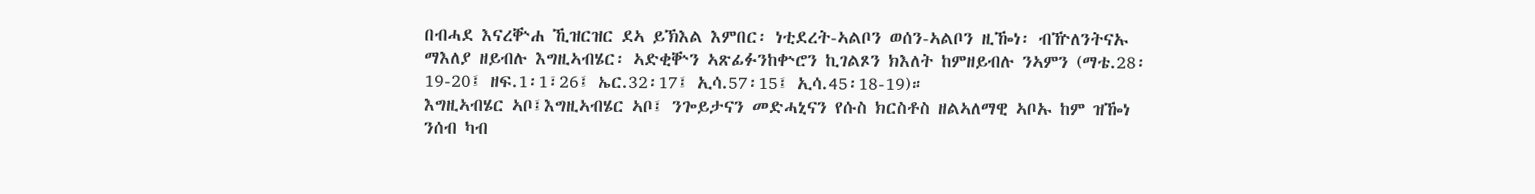በብሓደ እናረቝሐ ኺዝርዝር ደኣ ይኽእል እምበር፡ ነቲደረት-ኣልቦን ወሰን-ኣልቦን ዚዀነ፡ ብዅለንትናኡ ማእለያ ዘይብሉ እግዚኣብሄር፡ ኣድቂቝን ኣጽፊፉንከቍሮን ኪገልጾን ክእለት ከምዘይብሉ ንኣምን (ማቴ.28፡19-20፤ ዘፍ.1፡1፣26፤ ኤር.32፡17፤ ኢሳ.57፡15፤ ኢሳ.45፡18-19)።
እግዚኣብሄር ኣቦ፤እግዚኣብሄር ኣቦ፤ ንጐይታናን መድሓኒናን የሱስ ክርስቶስ ዘልኣለማዊ ኣቦኡ ከም ዝዀነ ንሰብ ካብ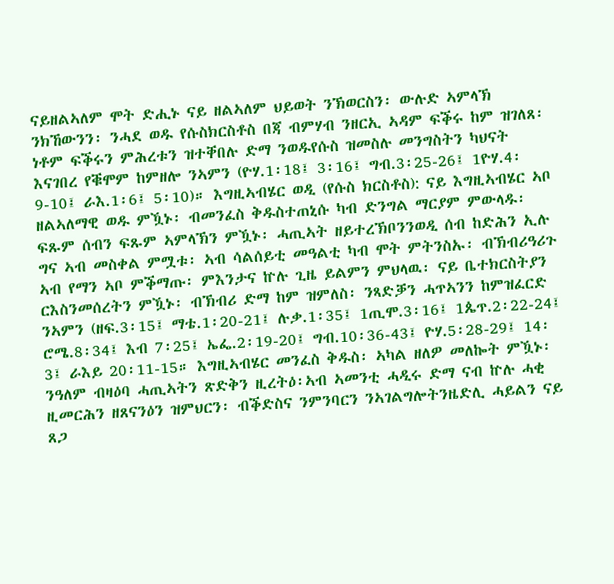ናይዘልኣለም ሞት ድሒኑ ናይ ዘልኣለም ህይወት ንኽወርስን፡ ውሉድ ኣምላኽ ንክኸውንን፡ ንሓደ ወዱ የሱስክርስቶስ በጃ ብምሃብ ንዘርኢ ኣዳም ፍቕሩ ከም ዝገለጸ፡ ነቶም ፍቕሩን ምሕረቱን ዝተቐበሉ ድማ ንወዱየሱስ ዝመስሉ መንግስትን ካህናት እናገበረ የቑሞም ከምዘሎ ንኣምን (ዮሃ.1፡18፤ 3፡16፤ ግብ.3፡25-26፤ 1ዮሃ.4፡9-10፤ ራእ.1፡6፤ 5፡10)። እግዚኣብሄር ወዲ (የሱስ ክርስቶስ): ናይ እግዚኣብሄር ኣቦ ዘልኣለማዊ ወዱ ምዃኑ፡ ብመንፈስ ቅዱስተጠኒሱ ካብ ድንግል ማርያም ምውላዱ፡ ፍጹም ሰብን ፍጹም ኣምላኽን ምዃኑ፡ ሓጢኣት ዘይተረኽቦንንወዲ ሰብ ከድሕን ኢሉ ግና ኣብ መስቀል ምሟቱ፡ ኣብ ሳልሰይቲ መዓልቲ ካብ ሞት ምትንስኡ፡ ብኽብሪዓሪጉ ኣብ የማን ኣቦ ምቕማጡ፡ ምእንታና ኵሉ ጊዜ ይልምን ምህላዉ፡ ናይ ቤተክርስትያን ርእስንመሰረትን ምዃኑ፡ ብኽብሪ ድማ ከም ዝምለስ፡ ንጻድቓን ሓጥኣንን ከምዝፈርድ ንኣምን (ዘፍ.3፡15፤ ማቴ.1፡20-21፤ ሉቃ.1፡35፤ 1ጢሞ.3፡16፤ 1ጴጥ.2፡22-24፤ ሮሜ.8፡34፤ እብ 7፡25፤ ኤፌ.2፡19-20፤ ግብ.10፡36-43፤ ዮሃ.5፡28-29፤ 14፡3፤ ራእይ 20፡11-15። እግዚኣብሄር መንፈስ ቅዱስ፡ ኣካል ዘለዎ መለኰት ምዃኑ፡ ንዓለም ብዛዕባ ሓጢኣትን ጽድቅን ዚረትዕ፡ኣብ ኣመንቲ ሓዲሩ ድማ ናብ ኵሉ ሓቂ ዚመርሕን ዘጸናንዕን ዝምህርን፡ ብቕድስና ንምንባርን ንኣገልግሎትንዜድሊ ሓይልን ናይ ጸጋ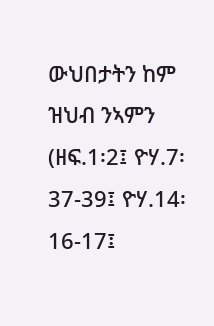ውህበታትን ከም ዝህብ ንኣምን (ዘፍ.1፡2፤ ዮሃ.7፡37-39፤ ዮሃ.14፡ 16-17፤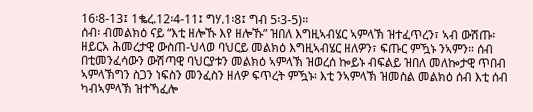16፡8-13፤ 1ቈረ.12፡4-11፤ ግሃ.1፡8፤ ግብ 5፡3-5)።
ሰብ፡ ብመልክዕ ናይ “እቲ ዘሎኹ እየ ዘሎኹ” ዝበለ እግዚኣብሄር ኣምላኽ ዝተፈጥረን፣ ኣብ ውሽጡ፡ዘይርአ ሕመረታዊ ውስጠ-ህላወ ባህርይ መልክዕ እግዚኣብሄር ዘለዎን፣ ፍጡር ምዃኑ ንኣምን። ሰብ በቲመንፈሳውን ውሽጣዊ ባህርያቱን መልክዕ ኣምላኽ ዝወረሰ ኰይኑ ብፍልይ ዝበለ መለኰታዊ ጥበብ ኣምላኽግን ስጋን ነፍስን መንፈስን ዘለዎ ፍጥረት ምዃኑ፡ እቲ ንኣምላኽ ዝመስል መልክዕ ሰብ እቲ ሰብ ካብኣምላኽ ዝተኻፈሎ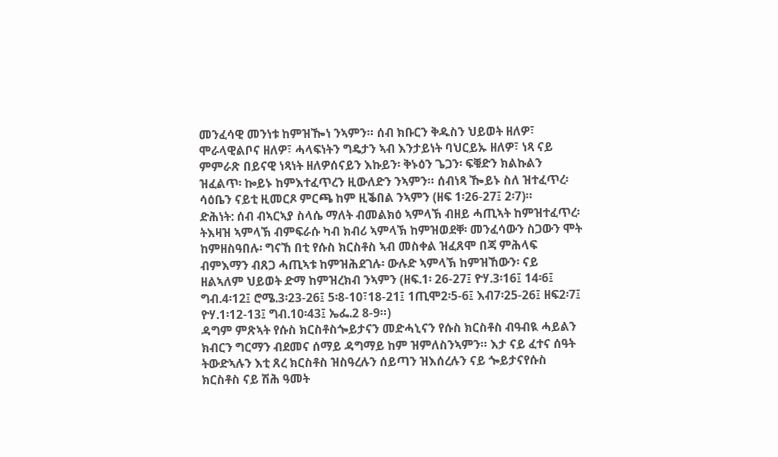መንፈሳዊ መንነቱ ከምዝዀነ ንኣምን። ሰብ ክቡርን ቅዱስን ህይወት ዘለዎ፣ ሞራላዊልቦና ዘለዎ፣ ሓላፍነትን ግዴታን ኣብ እንታይነት ባህርይኡ ዘለዎ፣ ነጻ ናይ ምምራጽ በይናዊ ነጻነት ዘለዎሰናይን እኩይን፡ ቅኑዕን ጌጋን፡ ፍቑድን ክልኩልን ዝፈልጥ፡ ኰይኑ ከምእተፈጥረን ዚውለድን ንኣምን። ሰብነጻ ዀይኑ ስለ ዝተፈጥረ፡ ሳዕቤን ናይቲ ዚመርጾ ምርጫ ከም ዚቕበል ንኣምን (ዘፍ 1፡26-27፤ 2፡7)።
ድሕነት: ሰብ ብኣርኣያ ስላሴ ማለት ብመልክዕ ኣምላኽ ብዘይ ሓጢኣት ከምዝተፈጥረ፡ ትእዛዝ ኣምላኽ ብምፍራሱ ካብ ክብሪ ኣምላኽ ከምዝወደቐ፡ መንፈሳውን ስጋውን ሞት ከምዘስዓበሉ፡ ግናኸ በቲ የሱስ ክርስቶስ ኣብ መስቀል ዝፈጸሞ በጃ ምሕላፍ ብምእማን ብጸጋ ሓጢኣቱ ከምዝሕደገሉ፡ ውሉድ ኣምላኽ ከምዝኸውን፡ ናይ ዘልኣለም ህይወት ድማ ከምዝረክብ ንኣምን (ዘፍ.1፡ 26-27፤ ዮሃ.3፡16፤ 14፡6፤ ግብ.4፡12፤ ሮሜ.3፡23-26፤ 5፡8-10፣18-21፤ 1ጢሞ2፡5-6፤ እብ7፡25-26፤ ዘፍ2፡7፤ ዮሃ.1፡12-13፤ ግብ.10፡43፤ ኤፌ.2 8-9።)
ዳግም ምጽኣት የሱስ ክርስቶስጐይታናን መድሓኒናን የሱስ ክርስቶስ ብዓብዪ ሓይልን ክብርን ግርማን ብደመና ሰማይ ዳግማይ ከም ዝምለስንኣምን። እታ ናይ ፈተና ሰዓት ትውድኣሉን እቲ ጸረ ክርስቶስ ዝስዓረሉን ሰይጣን ዝእሰረሉን ናይ ጐይታናየሱስ ክርስቶስ ናይ ሽሕ ዓመት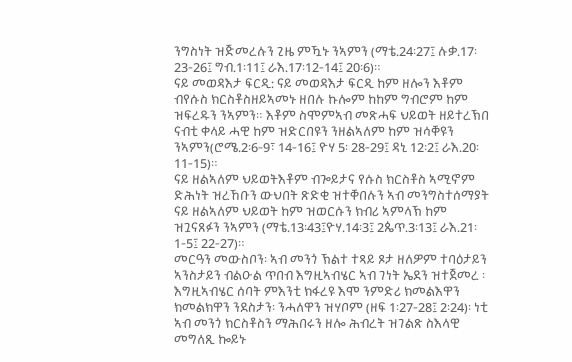ንግስነት ዝጅመረሉን ጊዜ ምዃኑ ንኣምን (ማቴ.24፡27፤ ሉቃ.17፡23-26፤ ግብ.1፡11፤ ራእ.17፡12-14፤ 20፡6)።
ናይ መወዳእታ ፍርዲ: ናይ መወዳእታ ፍርዲ ከም ዘሎን እቶም ብየሱስ ክርስቶስዘይኣመኑ ዘበሉ ኩሎም ከከም ግብሮም ከም ዝፍረዱን ንኣምን። እቶም ስሞምኣብ መጽሓፍ ህይወት ዘይተረኽበ ናብቲ ቀላይ ሓዊ ከም ዝድርበዩን ንዘልኣለም ከም ዝሳቐዩን ንኣምን(ሮሜ.2፡6-9፣ 14-16፤ ዮሃ 5፡ 28-29፤ ዳኒ 12፡2፤ ራእ.20፡11-15)።
ናይ ዘልኣለም ህይወትእቶም ብጐይታና የሱስ ክርስቶስ ኣሚኖም ድሕነት ዝረኸቡን ውህበት ጽድቂ ዝተቐበሉን ኣብ መንግስተሰማያት ናይ ዘልኣለም ህይወት ከም ዝወርሱን ክብሪ ኣምላኽ ከም ዝጓናጸፉን ንኣምን (ማቴ.13፡43፤ዮሃ.14፡3፤ 2ጴጥ.3፡13፤ ራእ.21፡1-5፤ 22-27)።
መርዓን መውስቦን፡ ኣብ መንጎ ኽልተ ተጻይ ጾታ ዘለዎም ተባዕታይን ኣንስታይን ብልዑል ጥበብ እግዚኣብሄር ኣብ ገነት ኤደን ዝተጀመረ ፡ እግዚኣብሄር ሰባት ምእንቲ ክፋረዩ እሞ ንምድሪ ክመልእዋን ክመልክዋን ንደስታን፡ ንሓለዋን ዝሃቦም (ዘፍ 1፡27-28፤ 2፡24)፡ ነቲ ኣብ መንጎ ክርስቶስን ማሕበሩን ዘሎ ሕብረት ዝገልጽ ስእላዊ መግለጺ ኰይኑ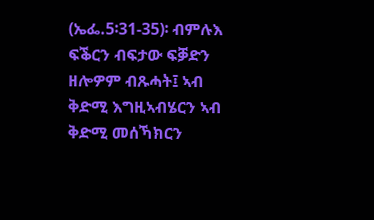(ኤፌ.5፡31-35)፡ ብምሉእ ፍቕርን ብፍታው ፍቓድን ዘሎዎም ብጹሓት፤ ኣብ ቅድሚ እግዚኣብሄርን ኣብ ቅድሚ መሰኻክርን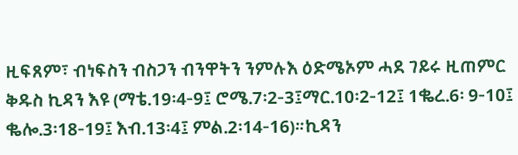ዚፍጸም፣ ብነፍስን ብስጋን ብንዋትን ንምሉእ ዕድሜኦም ሓደ ገይሩ ዚጠምር ቅዱስ ኪዳን እዩ (ማቴ.19፡4-9፤ ሮሜ.7፡2-3፤ማር.10፡2-12፤ 1ቈረ.6፡ 9-10፤ ቈሎ.3፡18-19፤ እብ.13፡4፤ ምል.2፡14-16)።ኪዳን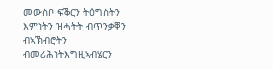መውስቦ ፍቕርን ትዕግስትን እምነትን ዝሓትት ብጥንቃቐን ብኣኽብሮትን ብመሪሕነትእግዚኣብሄርን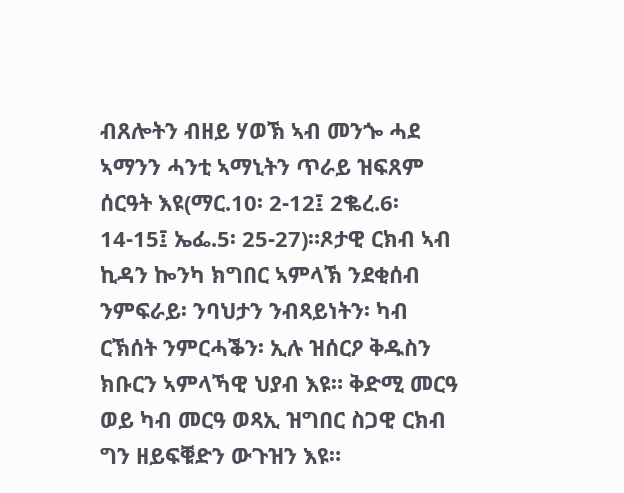ብጸሎትን ብዘይ ሃወኽ ኣብ መንጐ ሓደ ኣማንን ሓንቲ ኣማኒትን ጥራይ ዝፍጸም ሰርዓት እዩ(ማር.10፡ 2-12፤ 2ቈረ.6፡14-15፤ ኤፌ.5፡ 25-27)።ጾታዊ ርክብ ኣብ ኪዳን ኰንካ ክግበር ኣምላኽ ንደቂሰብ ንምፍራይ፡ ንባህታን ንብጻይነትን፡ ካብ ርኽሰት ንምርሓቕን፡ ኢሉ ዝሰርዖ ቅዱስን ክቡርን ኣምላኻዊ ህያብ እዩ። ቅድሚ መርዓ ወይ ካብ መርዓ ወጻኢ ዝግበር ስጋዊ ርክብ ግን ዘይፍቑድን ውጉዝን እዩ።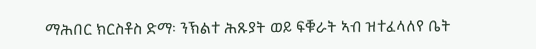ማሕበር ክርስቶስ ድማ፡ ንኽልተ ሕጹያት ወይ ፍቑራት ኣብ ዝተፈላለየ ቤት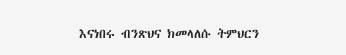እናነበሩ ብንጽህና ክመላለሱ ትምህርን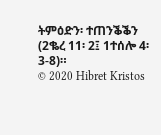ትምዕድን፡ ተጠንቕቕን (2ቈረ 11፡ 2፤ 1ተሰሎ 4፡3-8)።
© 2020 Hibret Kristos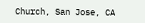Church, San Jose, CA